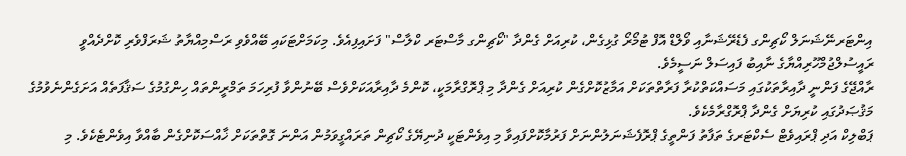އިންޓަރނޭޝަނަލް ކޯޗިންގ ފެޑެރޭޝަނާއި ވޯލްޑް އޮފް ޓުމޯރޯ ގުޅިގެން، ކުރިއަށް ގެންދާ "ކޯޗިންގ މާސްޓަރ ކްލާސް" ފަށައިފިއެވެ. މިކަމަށްޓަކައި ބޭއްވެވި ރަސްމިއްޔާތު ޝަރަފްވެރި ކޮށްދެއްވީ ރައީސުލްޖުމްހޫރިއްޔާގެ ނާއިބު ފައިސަލް ނަސީމެވެ.
ރާއްޖޭގެ ފަންނީ ދާއިރާތަކުގައި މަސައްކަތްކުރާ ފަރާތްތަކަށް އަމާޒުކޮށްގެން ކުރިއަށް ގެންދާ މި ޕްރޮގްރާމަކީ، ކޮންމެ ދާއިރާއަކަށްވެސް ބޭނުންވާ ފުރިހަމަ ތަމްރީންތައް ހިންގުމުގެ ސަޤާފަތެއް އަށަގެންނެވުމުގެ މަޤުޞަދުގައި ކުރިޔަށް ގެންދާ ޕްރޮގްރާމެކެވެ.
ޕަބްލިކް އަދި ޕްރައިވެޓް ސެކްޓަރގެ ތަފާތު ފަންތީގެ ޕްރޮފެޝަނަލުންނަށް ފަރުމާކޮށްފައިވާ މި އިވެންޓަކީ ދުނިޔޭގެ ކޯޗިން ތަރައްގީވަމުން އަންނަ ގޮތްތަކަށް ޚާއްސަކޮށްގެން ބާއްވާ އިވެންޓެކެވެ. މި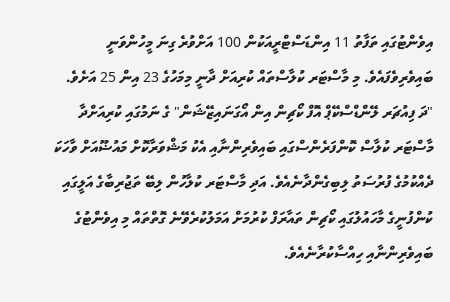އިވެންޓުގައި ތަފާތު 11 އިންޑަސްޓްރީއަކުން 100 އަށްވުރެ ގިނަ މީހުންވަނީ ބައިވެރިވެފައެވެ. މި މާސްޓަރ ކުލާސްތައް ކުރިއަށް ދާނީ މިމަހުގެ 23 އިން 25 އަށެވެ.
"ދަ ފިއުޗަރ ލޭންޑްސްކޭޕް އޮފް ކޯޗިން އިން އޯގަނައިޒޭޝަން" ގެ ނަމުގައި ކުރިއަށްދާ މާސްޓަރ ކުލާސް ކޮންފަރެންސްގައި ބައިވެރިންނާއި އެކު މަޝްވަރާކޮށް މައުޟޫއަށް ވާހަކަ ދެއްކުމުގެ ފުރުސަތު ލިބިގެންދާނެއެވެ. އަދި މާސްޓަރ ކުލާހުން ލިބޭ ތަޖުރިބާގެ އަލީގައި ކުންފުނީގެ މާހައުލުގައި ކޯޗިން ތައާރަފް ކުރުމަށް އަމަލުކުރެވޭނެ ގޮތްތައް މި އިވެންޓުގެ ބައިވެރިންނާއި ހިއްސާކުރާނެއެވެ.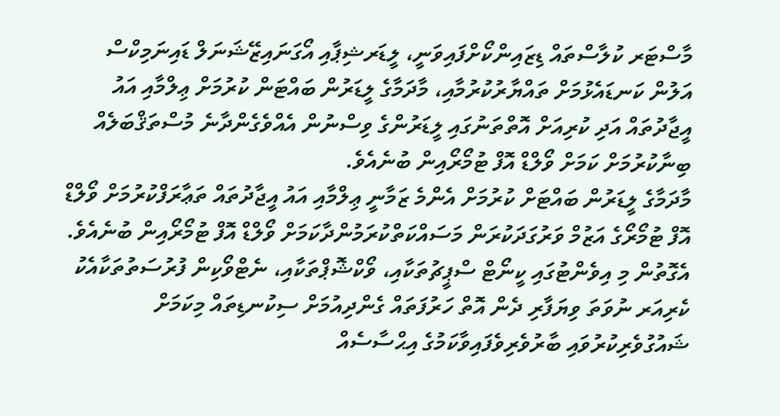މާސްޓަރ ކުލާސްތައް ޑިޒައިންކޯށްފައިވަނީ، ލީޑަރޝިޕާއި އޯގަނައިޒޭޝަނަލް ޑައިނަމިކްސް އަލުން ކަނޑައެޅުމަށް ތައްޔާރުކުރުމާއި، މާދަމާގެ ލީޑަރުން ބައްޓަން ކުރުމަށް ޢިލްމާއި އައު އީޖާދުތައް އަދި ކުރިއަށް އޮތްތަނުގައި ލީޑަރުންގެ ވިސްނުން އެއްވެގެންދާނެ މުސްތަޤްބަލެއް ބިނާކުރުމަށް ކަމަށް ވޯލްޑް އޮފް ޓުމޯރޯއިން ބުނެއެވެ.
މާދަމާގެ ލީޑަރުން ބައްޓަށް ކުރުމަށް އެންމެ ޒަމާނީ ޢިލްމާއި އައު އީޖާދުތައް ތަޢާރަފްކުރުމަށް ވޯލްޑް އޮފް ޓުމޯރޯގެ އަޒުމް ވަރުގަދަކުރަން މަސައްކަތްކުރަމުންދާކަމަށް ވޯލްޑް އޮފް ޓުމޯރޯއިން ބުނެއެވެ. އެގޮތުން މި އިވެންޓުގައި ކީނޯޓް ސްޕީޗުތަކާއި، ވޯކްޝޮޕްތަކާއި، ނެޓްވޯކިން ފުރުސަތުތަކާއެކު ކެރިއަރ ނުވަތަ ވިޔަފާރި ދެން އޮތް ހަރުފަތައް ގެންދިއުމަށް ސިކުނޑިތައް މިކަމަށް ޝައުގުވެރިކުރުވައި ބާރުވެރިވެފައިވާކަމުގެ އިޙްސާސެއް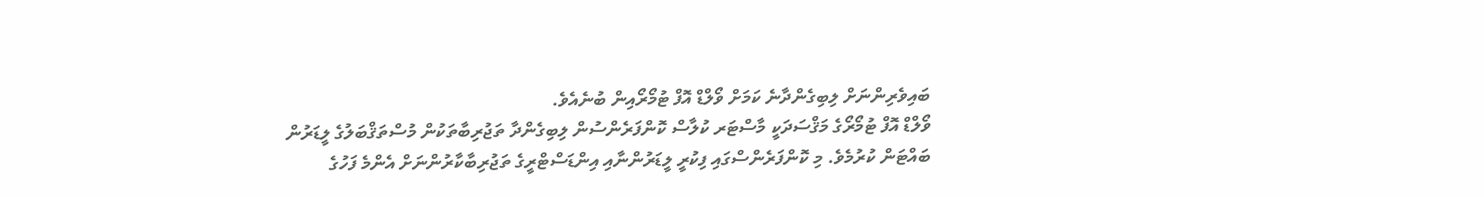ބައިވެރިންނަށް ލިބިގެންދާނެ ކަމަށް ވޯލްޑް އޮފް ޓުމޯރޯއިން ބުނެއެވެ.
ވޯލްޑް އޮފް ޓުމޯރޯގެ މަޤްސަދަކީ މާސްޓަރ ކުލާސް ކޮންފަރެންސުން ލިބިގެންދާ ތަޖުރިބާތަކުން މުސްތަޤްބަލުގެ ލީޑަރުން ބައްޓަން ކުރުމެވެ. މި ކޮންފަރެންސްގައި ފިކުރީ ލީޑަރުންނާއި އިންޑަސްޓްރީގެ ތަޖުރިބާކާރުންނަށް އެންމެ ފަހުގެ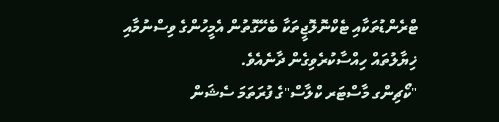ޓްރެންޑުތަކާއި ޓެކްނޮލޮޖީތަކާ ބެހޭގޮތުން އެމީހުންގެ ވިސްނުމާއި ޚިޔާލުތައް ހިއްސާކުރެވިގެން ދާނެއެވެ.
"ކޯޗިންގ މާސްޓަރ ކްލާސް"ގެ ފުރަތަމަ ސެޝަން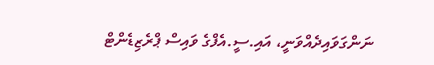ނަންގަވައިދެއްވަނީ، އައި.ސީ.އެފްގެ ވައިސް ޕްރެޒިޑެންޓް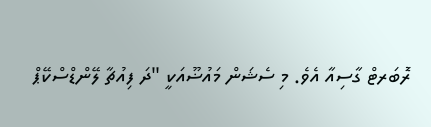ރޮބަރޓް ގާސިއާ އެވެ. މި ސެޝަން މައުޟޫއަކީ "ދަ ފިއުޗާ ލޭންޑްސްކޭޕް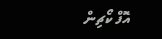އޮފް ކޯޗިން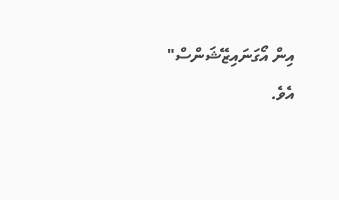އިން އޯގަނައިޒޭޝަންސް" އެވެ.